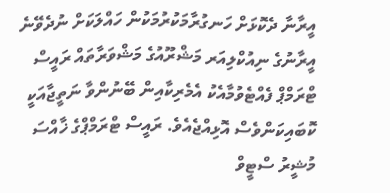އީރާނާ ދެކޮޅަށް ހަނގުރާމަކުރުމަކުން ހައްލަކަށް ނުދެވޭނެ
އީރާނުގެ ނިއުކްލިއަރ މަޝްރޫއުގެ މަޝްވަރާތައް ރައީސް ޓްރަމްޕް ފެއްޓެވުމާއެކު އެމެރިކާއިން ބޭނުންވާ ނަތީޖާއަކީ ކޮބައިކަންވެސް އޮޅިއްޖެއެވެ. ރައީސް ޓްރަމްޕްގެ ޚާއްސަ މުޝީރު ސްޓީވް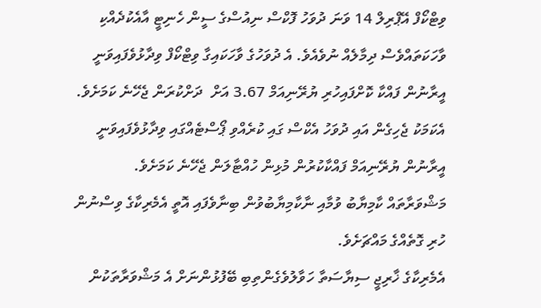ވިޓްކޯފް އޭޕްރިލް 14 ވަނަ ދުވަހު ފޮކްސް ނިއުސްގެ ސީން ހެނިޓީ އާއެކުދެއްކި ވާހަކަތައްވެސް ދިމާލެއް ނުވެއެވެ. އެ ދުވަހުގެ ވާހަކައިގާ ވިޓްކޯފް ވިދާޅުވެފައިވަނީ އީރާނުން ފައްކާ ކޮށްފައިހުރި ޔުރޭނިއަމް 3.67 އަށް  ދަށްކުރަން ޖެހޭނެ ކަމަށެވެ. އެކަމަކު ޖެހިގެން އައި ދުވަހު އެކްސް ގައި ކުރެއްވި ޕޯސްޓެއްގައި ވިދާޅުވެފައިވަނީ އީރާނުން ޔުރޭނިއަމް ފައްކާކުރުން މުޅިން ހުއްޓާލަން ޖެހޭނެ ކަމަށެވެ.
މަޝްވަރާތައް ކާމިޔާބު ވުމާއި ނާކާމިޔާބުވުން ބިނާވެފައި އޮތީ އެމެރިކާގެ ވިސްނުން ހުރި ގޮތެއްގެ މައްޗަށެވެ.
އެމެރިކާގެ ޚާރިޖީ ސިޔާސަތާ ހަވާލުވެގެންތިބި ބޭފުޅުންނަށް އެ މަޝްވަރާތަކުން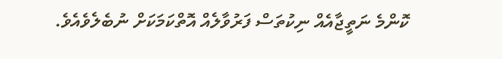ކޮންމެ ނަތީޖާއެއް ނިކުތަސް ފަރުވާލެއް އޮތްކަމަކަށް ނުބެލެވެއެވެ.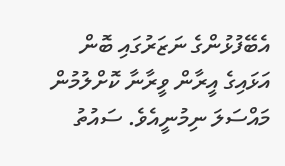އެބޭފުޅުންގެ ނަޒަރުގައި ބޮން އަޅައިގެ އީރާން ވީރާނާ ކޮށްލުމުން މައްސަލަ ނިމުނީއެވެ. ސައުތު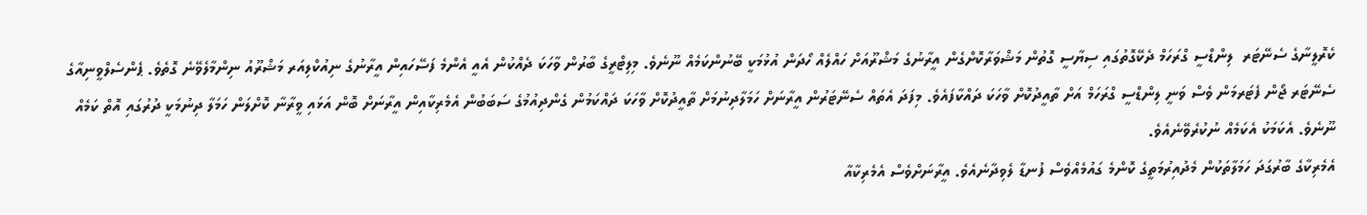ކެރޮލީނާގެ ސެނޭޓަރ  ލިންޑްސީ ގްރަހަމް ދެކޭގޮތުގައި ސިޔާސީ ގޮތުން މަޝްވަރާކޮށްގެން އީރާނުގެ މަޝްރޫއަށް ހައްލެއް ހޯދަން އުޅުމަކީ ބޭނުންކަމެއް ނޫނެވެ. މިލިޓްރީގެ ބާރުން ވާހަކަ ދެއްކުން އެއީ އެންމެ ފަސޭހައިން އީރާނުގެ ނިއުކްލިއަރ މަޝްރޫއު ނިންމާލެވޭނެ ގޮތެވެ. ޕެންސެލްވީނިއާގެ ސެނޭޓަރ ޖޯން ފެޓަރމަން ވެސް ވަނީ ލިންޑްސީ ގްރަހަމް އަށް ތާއީދުކޮށް ވާހަކަ ދައްކާފައެވެ. މިފަދަ އެތައް ސެނޭޓަރުން އީރާނަށް ހަމަލާދިނުމަށް ތާއީދުކޮށް ވާހަކަ ދައްކަމުން ގެންދިއުމުގެ ސަބަބުން އެމެރިކާއިން އީރާނަށް ބޮން އަޅައި ވީރާނާ ކޮށްލަން ހަމަލާ ދިނުމަކީ ދުރުގައި އޮތް ކަމެއް ނޫނެވެ. އެކަމަކު އެކަމެއް ނުކުރެވޭނެއެވެ.
އެމެރިކާގެ ބާރުގަދަ ހަމަލާތަކުން މެދުއިރުމަތީގެ ކޮންމެ ގައުމެއްވެސް ފުނޑާ ލެވިދާނެއެވެ. އީރާނަށްވެސް އެމެރިކާއާ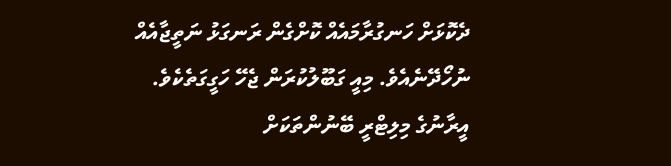ދެކޮޅަށް ހަނގުރާމައެއް ކޮށްގެން ރަނގަޅު ނަތީޖާއެއް ނުހޯދޭނެއެވެ. މިއީ ގަބޫލުކުރަން ޖެހޭ ހަގީގަތެކެވެ. އީރާނުގެ މިލިޓްރީ ބޭނުންތަކަށް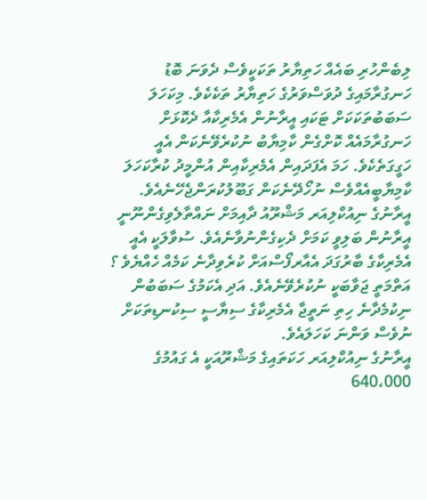ލިބެންހުރި ބައެއް ހަތިޔާރު ތަކަކީވެސް ދެވަނަ ބޮޑު ހަނގުރާމައިގެ ދުވަސްވަރުގެ ހަތިޔާރު ތަކެކެވެ. މިކަހަލަ ސަބަބުތަކަކަށް ޓަކައި އީރާނުން އެމެރިކާއާ ދެކޮޅަށް ހަނގުރާމައެއް ކޮށްގެން ކާމިޔާބު ނުކުރެވޭނެކަން އެއީ ހަގީގަތެކެވެ. ހަމަ އެފަދައިން އެމެރިކާއިން އުންމީދު ކުރާކަހަލަ ކާމިޔާބީއެއްވެސް ނުހޯދޭނެކަން ގަބޫލުކުރަންޖެހޭނެއެވެ. އީރާނުގެ ނިއުކްލިއަރ މަޝްރޫއު ދާއިމަށް ނައްތާލެވިގެންނޫނީ އީރާނުން ބަލިވީ ކަމަށް ދެކިގެންނުވާނެއެވެ. ސުވާލަކީ އެއީ އެމެރިކާގެ ބާރުގަދަ އެއާރފޯސްއަށް ކުރެވިދާނެ ކަމެއް ހެއްޔެވެ ؟ އަތްމަތީ ޖަވާބަކީ ނުކުރެވޭނެއެވެ. އަދި އެކަމުގެ ސަބަބުން ނިކުމެދާނެ ހިތި ނަތީޖާ އެމެރިކާގެ ސިޔާސީ ސިކުނޑިތަކަށް ނުވެސް ވަންނަ ކަހަލައެވެ.
އީރާނުގެ ނިއުކްލިއަރ ހަކަތައިގެ މަޝްރޫއަކީ އެ ގައުމުގެ 640،000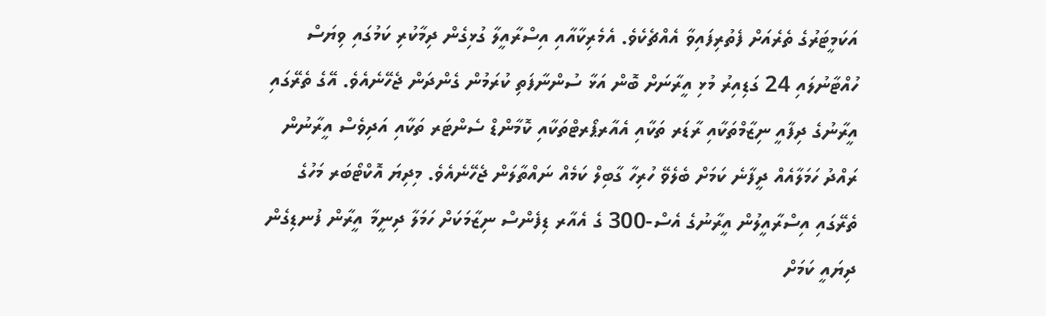އަކަމީޓަރުގެ ތެރެއަށް ފެތުރިފައިވާ އެއްޗެކެވެ. އެމެރިކާއާއި އިސްރާއީލާ ގުޅިގެން ދިމާކުރި ކަމުގައި ވިޔަސް ހުއްޓާނުލައި 24 ގަޑިއިރު މުޅި އީރާނަށް ބޮން އަޅާ ސުންނާފަތި ކުރަމުން ގެންދަން ޖެހޭނެއެވެ. އޭގެ ތެރޭގައި އީރާނުގެ ދިފާއީ ނިޒާމްތަކާއި ރާޑަރ ތަކާއި އެއާރޕޯރޓްތަކާއި ކޮމާންޑް ސެންޓަރ ތަކާއި އަދިވެސް އީރާނުން ރައްދު ހަމަލާއެއް ދީފާނެ ކަމަށް ބެލެވޭ ހުރިހާ ގާބިލް ކަމެއް ނައްތާލަން ޖެހޭނެއެވެ. މިދިޔަ އޮކްޓޯބަރ މަހުގެ ތެރޭގައި އިސްރާއީލުން އީރާނުގެ އެސް-300 ގެ އެއާރ ޑިފެންސް ނިޒާމަކަށް ހަމަލާ ދިނީމާ އީރާން ފުނޑިގެން ދިޔައީ ކަމަށް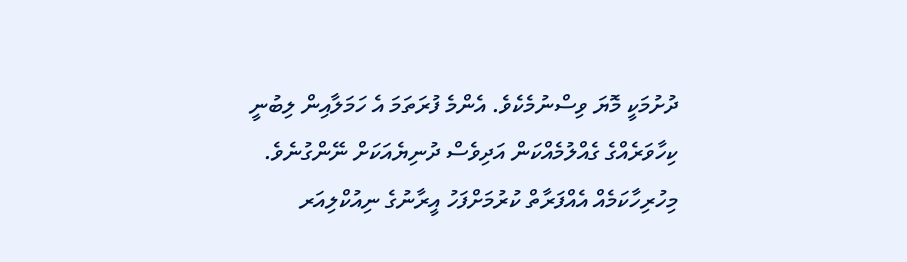ދުށުމަކީ މޮޔަ ވިސްނުމެކެވެ. އެންމެ ފުރަތަމަ އެ ހަމަލާއިން ލިބުނީ ކިހާވަރެއްގެ ގެއްލުމެއްކަން އަދިވެސް ދުނިޔެއަކަށް ނޭންގުނެވެ.
މިހުރިހާކަމެއް އެއްފަރާތް ކުރުމަށްފަހު އީރާނުގެ ނިއުކްލިއަރ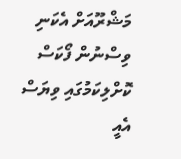މަޝްރޫއަށް އެކަނި ވިސްނުން ފޯކަސް ކޮށްލިކަމުގައި ވިޔަސް އެއީ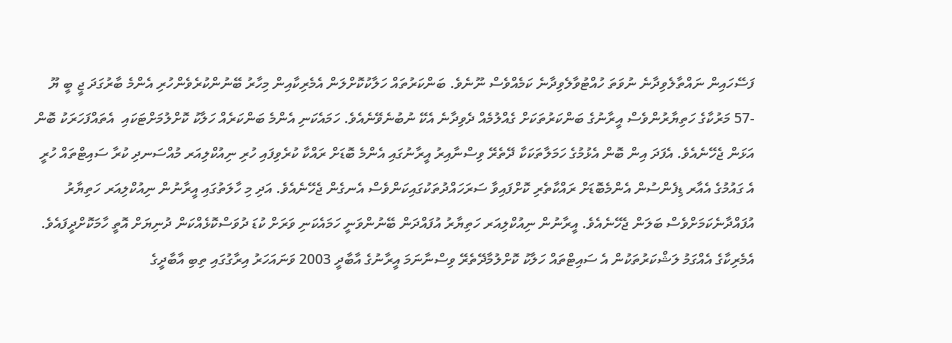ފަސޭހައިން ނައްތާލެވިދާނެ ނުވަތަ ހުއްޓުވާލެވިދާނެ ކަމެއްވެސް ނޫނެވެ. ބަންކަރުތައް ހަލާކުކޮށްލަން އެމެރިކާއިން މިހާރު ބޭނުންކުރެވެންހުރި އެންމެ ބާރުގަދަ ޖީ ބީ ޔޫ -57 މަރުކާގެ ހަތިޔާރުންވެސް އީރާނުގެ ބަންކަރުތަކަށް ގެއްލުމެއް ދެވިދާނެ އެކޭ ނުބުނެވޭނެއެވެ. ހަމައެކަނި އެންމެ ބަންކަރެއް ހަލާކު ކޮށްލުމަށްޓަކައި  އެތައްފަހަރަކު ބޮން އަޅަން ޖެހޭނެއެވެ. އެފަދަ އިން ބޮން އެޅުމުގެ ހަމަލާތަކަކާ ދޭތެރޭ ވިސްނާއިރު އީރާނުގައި އެންމެ ބޮޑަށް ރައްކާ ކުރެވިފައި ހުރި ނިއުކްލިއަރ މުއްސަނދި ކުރާ ސައިޓްތައް ހުރީ އެ ގައުމުގެ އެއާރ ޑިފެންސުން އެންމެބޮޑަށް ރައްކާތެރި ކޮށްފައިވާ ސަރަހައްދުތަކުގައިކަންވެސް އެނގެން ޖެހޭނެއެވެ. އަދި މި ހާލަތުގައި އީރާނުން ނިއުކްލިއަރ ހަތިޔާރު އުފައްދާނެކަމަށްވެސް ބަލަން ޖެހޭނެއެވެ. އީރާނުން ނިއުކްލިއަރ ހަތިޔާރު އުފައްދަން ބޭނުންވަނީ ހަމައެކަނި ވަރަށް ކުޑަ ދުވަސްކޮޅެއްކަން ދުނިޔަށް އޮތީ ހާމަކޮށްދީފައެވެ.
އެމެރިކާގެ އެއްގަމު ލަޝްކަރުތަކުން އެ ސައިޓްތައް ހަލާކު ކޮށްލުމާދޭތެރޭ ވިސްނާނަމަ އީރާނުގެ އާބާދީ 2003 ވަނައަހަރު އިރާގުގައި ތިބި އާބާދީގެ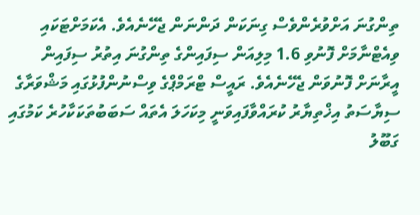ތިންގުނަ އަށްވުރެންވެސް ގިނަކަން ދަންނަން ޖެހޭނެއެވެ. އެކަމަށްޓަކައި ވިއެޓްނާމަށް ފޮނުވި 1.6 މިލިއަން ސިފައިންގެ ތިންގުނަ އިތުރު ސިފައިން އީރާނަށް ފޮނުވަން ޖެހޭނެއެވެ. ރައީސް ޓްރަމްޕްގެ ވިސްނުންފުޅުގައި މަޝްވަރާގެ ސިޔާސަތު އިޚްތިޔާރު ކުރައްވާފައިވަނީ މިކަހަލަ އެތައް ސަބަބުތަކަކާހުރެ ކަމުގައި ގަބޫލު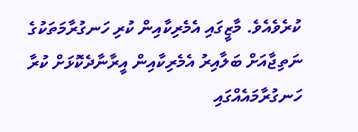ކުރެވެއެވެ. މާޒީގައި އެމެރިކާއިން ކުރި ހަނގުރާމަތަކުގެ ނަތިޖާއަށް ބަލާއިރު އެމެރިކާއިން އީރާނާދެކޮޅަށް ކުރާ ހަނގުރާމައެއްގައި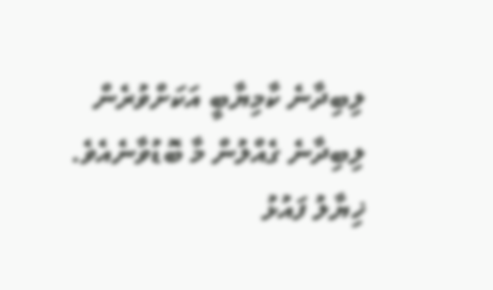ލިބިދާނެ ކާމިޔާބީ އަކަށްވުރެން ލިބިދާނެ ގެއްލުން މާ ބޮޑުވާނެއެވެ.
ޚިޔާލު ފައުޅު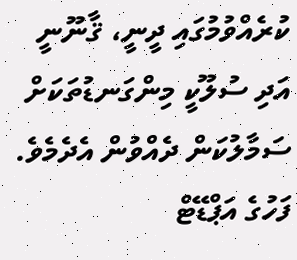ކުރެއްވުމުގައި ދީނީ، ޤާނޫނީ އަދި ސުލޫކީ މިންގަނޑުތަކަށް ސަމާލުކަން ދެއްވުން އެދެމެވެ.
ފަހުގެ އަޕްޑޭޓް